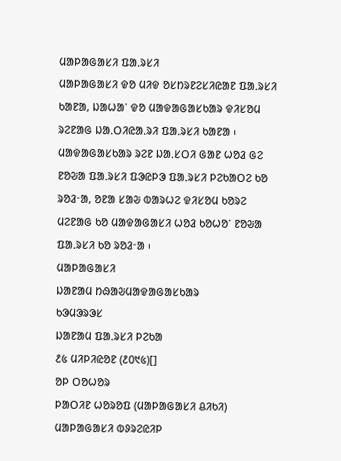ᱢᱟᱞᱟᱜᱟᱥᱤ ᱯᱟᱹᱨᱥᱤ
ᱢᱟᱞᱟᱜᱟᱥᱤ ᱫᱚ ᱢᱤᱫ ᱚᱥᱴᱨᱱᱮᱥᱤᱭᱟᱱ ᱯᱟᱹᱨᱥᱤ ᱠᱟᱱᱟ, ᱡᱟᱦᱟᱸ ᱫᱚ ᱢᱟᱫᱟᱜᱟᱥᱠᱟᱨ ᱫᱤᱥᱚᱢ ᱨᱮᱱᱟᱜ ᱡᱟᱹᱛᱤᱭᱟᱹᱨᱤ ᱯᱟᱹᱨᱥᱤ ᱠᱟᱱᱟ ᱾ ᱢᱟᱫᱟᱜᱟᱥᱠᱟᱨ ᱨᱮᱱ ᱡᱟᱹᱥᱛᱤ ᱜᱟᱱ ᱦᱚᱲ ᱜᱮ ᱱᱚᱶᱟ ᱯᱟᱹᱨᱥᱤ ᱯᱳᱭᱞᱳ ᱯᱟᱹᱨᱥᱤ ᱞᱮᱠᱟᱛᱮ ᱠᱚ ᱨᱚᱲᱼᱟ, ᱚᱱᱟ ᱥᱟᱶ ᱵᱟᱨᱦᱮ ᱫᱤᱥᱚᱢ ᱠᱚᱨᱮ ᱢᱮᱱᱟᱜ ᱠᱚ ᱢᱟᱫᱟᱜᱟᱥᱤ ᱦᱚᱲ ᱠᱚᱦᱚᱸ ᱱᱚᱶᱟ ᱯᱟᱹᱨᱥᱤ ᱠᱚ ᱨᱚᱲᱼᱟ ᱾
ᱢᱟᱞᱟᱜᱟᱥᱤ
ᱡᱟᱱᱟᱢ ᱴᱷᱟᱶᱢᱟᱫᱟᱜᱟᱥᱠᱟᱨ
ᱠᱳᱢᱳᱨᱳᱥ
ᱡᱟᱱᱟᱢ ᱯᱟᱹᱨᱥᱤ ᱞᱮᱠᱟ
᱒᱕ ᱢᱤᱞᱤᱭᱚᱱ (᱒᱐᱑᱕)[]
ᱚᱞ ᱛᱚᱦᱚᱨ
ᱞᱟᱛᱤᱱ ᱦᱚᱨᱚᱯ (ᱢᱟᱞᱟᱜᱟᱥᱤ ᱪᱤᱠᱤ)
ᱢᱟᱞᱟᱜᱟᱥᱤ ᱵᱽᱨᱮᱭᱤᱞ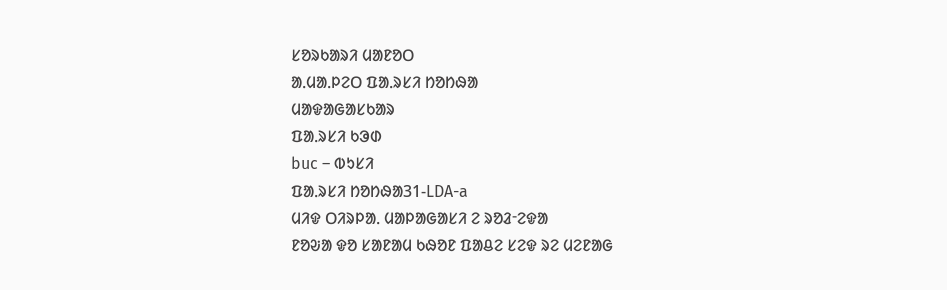ᱥᱚᱨᱠᱟᱨᱤ ᱢᱟᱱᱚᱛ
ᱟᱹᱢᱟᱹᱞᱮᱛ ᱯᱟᱹᱨᱥᱤ ᱴᱚᱴᱷᱟ
ᱢᱟᱫᱟᱜᱟᱥᱠᱟᱨ
ᱯᱟᱹᱨᱥᱤ ᱠᱳᱰ
buc – ᱵᱩᱥᱤ
ᱯᱟᱹᱨᱥᱤ ᱴᱚᱴᱷᱟ31-LDA-a
ᱢᱤᱫ ᱛᱤᱨᱞᱟᱹ ᱢᱟᱞᱟᱜᱟᱥᱤ ᱮ ᱨᱚᱲᱼᱮᱫᱟ
ᱱᱚᱶᱟ ᱫᱚ ᱥᱟᱱᱟᱢ ᱠᱷᱚᱱ ᱯᱟᱪᱮ ᱥᱮᱫ ᱨᱮ ᱢᱮᱱᱟᱜ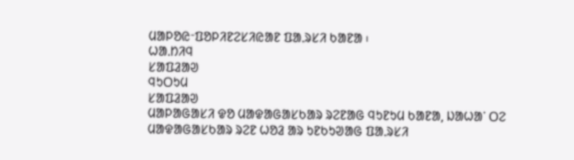ᱢᱟᱞᱚᱭᱼᱯᱚᱞᱤᱱᱮᱥᱤᱭᱟᱱ ᱯᱟᱹᱨᱥᱤ ᱠᱟᱱᱟ ᱾
ᱦᱟᱹᱴᱤᱧ
ᱥᱟᱯᱲᱟᱣ
ᱧᱩᱛᱩᱢ
ᱥᱟᱯᱲᱟᱣ
ᱢᱟᱞᱟᱜᱟᱥᱤ ᱫᱚ ᱢᱟᱫᱟᱜᱟᱥᱠᱟᱨ ᱨᱮᱱᱟᱜ ᱧᱩᱱᱩᱢ ᱠᱟᱱᱟ, ᱡᱟᱦᱟᱸ ᱛᱮ ᱢᱟᱫᱟᱜᱟᱥᱠᱟᱨ ᱨᱮᱱ ᱦᱚᱲ ᱟᱨ ᱩᱱᱠᱩᱣᱟᱜ ᱯᱟᱹᱨᱥᱤ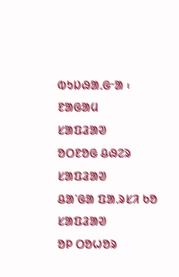ᱵᱩᱡᱷᱟᱹᱜᱼᱟ ᱾
ᱱᱟᱜᱟᱢ
ᱥᱟᱯᱲᱟᱣ
ᱚᱛᱱᱚᱜ ᱪᱷᱮᱨ
ᱥᱟᱯᱲᱟᱣ
ᱪᱟᱸᱜᱟ ᱯᱟᱹᱨᱥᱤ ᱠᱚ
ᱥᱟᱯᱲᱟᱣ
ᱚᱞ ᱛᱚᱦᱚᱨ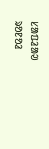ᱥᱟᱯᱲᱟᱣ
ᱨᱚᱱᱚᱲ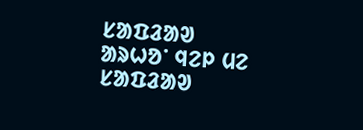ᱥᱟᱯᱲᱟᱣ
ᱟᱨᱦᱚᱸ ᱧᱮᱞ ᱢᱮ
ᱥᱟᱯᱲᱟᱣ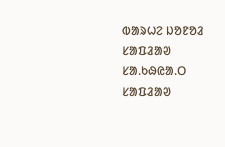ᱵᱟᱨᱦᱮ ᱡᱚᱱᱚᱲ
ᱥᱟᱯᱲᱟᱣ
ᱥᱟ.ᱠᱷᱭᱟ.ᱛ
ᱥᱟᱯᱲᱟᱣ